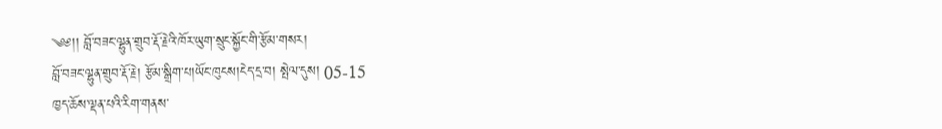༄༅།། བློ་བཟང་ལྷུན་གྲུབ་རྡོ་རྗེའི་ཁོར་ཡུག་སྲུང་སྐྱོང་གི་རྩོམ་གསར།
བློ་བཟང་ལྷུན་གྲུབ་རྡོ་རྗེ། རྩོམ་སྒྲིག་པ།ཡོང་ཁུངས།ངེད་དྲ་བ། སྤེལ་དུས། 05-15
ཁྱད་ཆོས་ལྡན་པའི་རིག་གནས་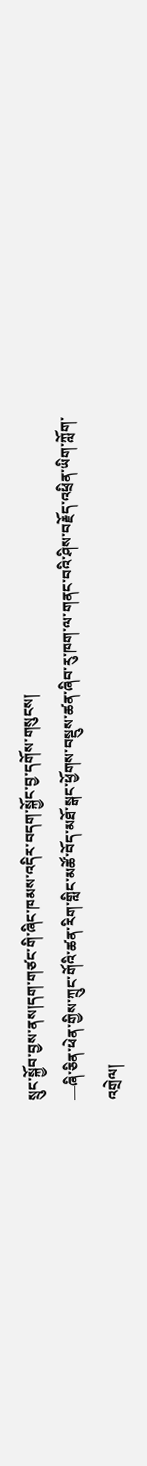སྲུང་སྐྱོབ་བྱས་ནས།དག་གཙང་གི་ཞིང་ཁམས་འདིར་བདག་སྐྱོང་བྱ་དགོས་གསུངས།
—ཞི་ཅིན་ཕེན་གྱིས་ཀྲུང་གོའི་ཚན་རིག་གླིང་མཚོ་བོད་མཐོ་སྒང་ཕྱོགས་བསྡུས་ཚན་ཞིབ་རུ་ཁག་ལ་གནང་བའི་ཤིས་བརྗོད་འཕྲིན་ཡིག་ཀློག་འགྲེལ།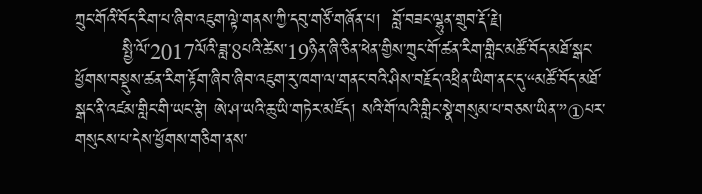ཀྲུང་གོའི་བོད་རིག་པ་ཞིབ་འཇུག་ལྟེ་གནས་ཀྱི་དབུ་གཙོ་གཞོན་པ།  བློ་བཟང་ལྷུན་གྲུབ་རྡོ་རྗེ།
        སྤྱི་ལོ་2017ལོའི་ཟླ་8པའི་ཚེས་19ཉིན་ཞི་ཅིན་ཕེན་གྱིས་ཀྲུང་གོ་ཚན་རིག་གླིང་མཚོ་བོད་མཐོ་སྒང་ཕྱོགས་བསྡུས་ཚན་རིག་རྟོག་ཞིབ་ཞིབ་འཇུག་རུ་ཁག་ལ་གནང་བའི་ཤིས་བརྗོད་འཕྲིན་ཡིག་ནང་དུ་“མཚོ་བོད་མཐོ་སྒང་ནི་འཛམ་གླིང་གི་ཡང་རྩེ། ཨེ་ཤ་ཡའི་ཆུ་ཡི་གཏེར་མཛོད། སའི་གོ་ལའི་གླིང་སྣེ་གསུམ་པ་བཅས་ཡིན་”①པར་གསུངས་པ་དེས་ཕྱོགས་གཅིག་ནས་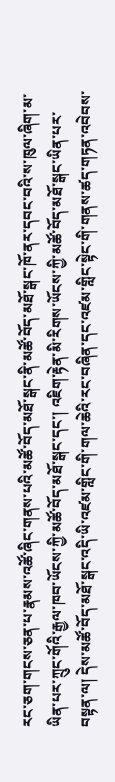རང་ཅག་གངས་ཅན་པ་རྣམས་འཚོ་ཞིང་གནས་པའི་མཚོ་བོད་མཐོ་སྒང་ནི་མཚོ་བོད་མཐོ་སྒང་ཁོ་ནར་དབང་བའི་ས་ཁུལ་ཞིག་མ་ཡིན་པར་ཀྲུང་གོའི་རྒྱལ་ཁབ་ཡོངས་ཀྱི་མཚོ་བོད་མཐོ་སྒང་དང་། འཇིག་རྟེན་མི་རིགས་ཡོངས་ཀྱི་མཚོ་བོད་མཐོ་སྒང་ཡིན་པར་བསྟན་ལ། དེས་མཚོ་བོད་མཐོ་སྒང་འདི་ཡི་འཛམ་གླིང་གི་གལ་ཆེའི་རང་བཞིན་དང་འཛམ་གླིང་སྟེང་གི་གནས་ཚད་གཏན་འབེབས་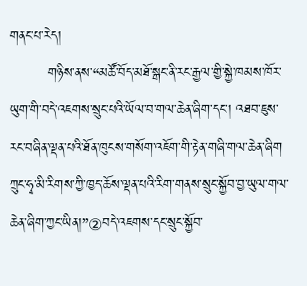གནང་པ་རེད།
        གཉིས་ནས་“མཚོ་བོད་མཐོ་སྒང་ནི་རང་རྒྱལ་གྱི་སྐྱེ་ཁམས་ཁོར་ཡུག་གི་བདེ་འཇགས་སྲུང་པའི་ཡོལ་བ་གལ་ཆེན་ཞིག་དང་། འཐབ་ཇུས་རང་བཞིན་ལྡན་པའི་ཐོན་ཁུངས་གསོག་འཇོག་གི་རྟེན་གཞི་གལ་ཆེན་ཞིག ཀྲུང་ཧྭ་མི་རིགས་ཀྱི་ཁྱད་ཆོས་ལྡན་པའི་རིག་གནས་སྲུང་སྐྱོབ་བྱ་ཡུལ་གལ་ཆེན་ཞིག་ཀྱང་ཡིན།”②བདེ་འཇགས་དང་སྲུང་སྐྱོབ་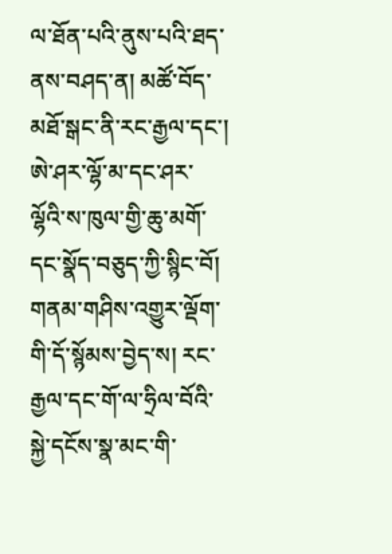ལ་ཐོན་པའི་ནུས་པའི་ཐད་ནས་བཤད་ན། མཚོ་བོད་མཐོ་སྒང་ནི་རང་རྒྱལ་དང་། ཨེ་ཤར་ལྷོ་མ་དང་ཤར་ལྷོའི་ས་ཁུལ་གྱི་ཆུ་མགོ་དང་སྣོད་བཅུད་ཀྱི་སྙིང་བོ། གནམ་གཤིས་འགྱུར་ལྡོག་གི་དོ་སྙོམས་བྱེད་ས། རང་རྒྱལ་དང་གོ་ལ་ཧྲིལ་བོའི་སྐྱེ་དངོས་སྣ་མང་གི་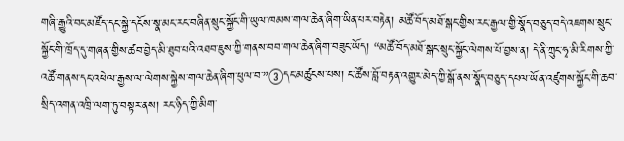གཞི་རྒྱུའི་བང་མཛོད་དང་སྐྱེ་དངོས་སྣ་མང་རང་བཞིན་སྲུང་སྐྱོང་གི་ཡུལ་ཁམས་གལ་ཆེན་ཞིག་ཡིན་པར་བརྟེན། མཚོ་བོད་མཐོ་སྒང་གྱིས་རང་རྒྱལ་གྱི་སྣོད་བཅུད་བདེ་འཇགས་སྲུང་སྐྱོང་གི་ཁྲོད་དུ་གཞན་གྱིས་ཚབ་བྱེད་མི་ཐུབ་པའི་འཐབ་ཇུས་ཀྱི་གནས་བབ་གལ་ཆེན་ཞིག་བཟུང་ཡོད། “མཚོ་བོད་མཐོ་སྒང་སྲུང་སྐྱོང་ལེགས་པོ་བྱས་ན། དེ་ནི་ཀྲུང་ཧྭ་མི་རིགས་ཀྱི་འཚོ་གནས་དང་འཕེལ་རྒྱས་ལ་ལེགས་སྐྱེས་གལ་ཆེན་ཞིག་ཕུལ་བ་”③དང་མཚུངས་པས། ང་ཚོས་བློ་བརྟན་འགྱུར་མེད་ཀྱི་སྒོ་ནས་སྣོད་བཅུད་དཔལ་ཡོན་འཛུགས་སྐྱོང་གི་ཆབ་སྲིད་འགན་འཁྲི་ལག་ཏུ་བསྟར་ནས། རང་ཉིད་ཀྱི་མིག་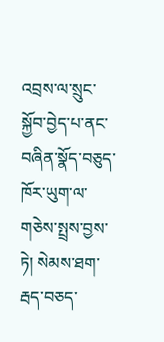འབྲས་ལ་སྲུང་སྐྱོབ་བྱེད་པ་ནང་བཞིན་སྣོད་བཅུད་ཁོར་ཡུག་ལ་གཅེས་སྤྲས་བྱས་ཏེ། སེམས་ཐག་རྦད་བཅད་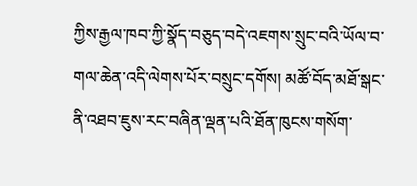ཀྱིས་རྒྱལ་ཁབ་ཀྱི་སྣོད་བཅུད་བདེ་འཇགས་སྲུང་བའི་ཡོལ་བ་གལ་ཆེན་འདི་ལེགས་པོར་བསྲུང་དགོས། མཚོ་བོད་མཐོ་སྒང་ནི་འཐབ་ཇུས་རང་བཞིན་ལྡན་པའི་ཐོན་ཁུངས་གསོག་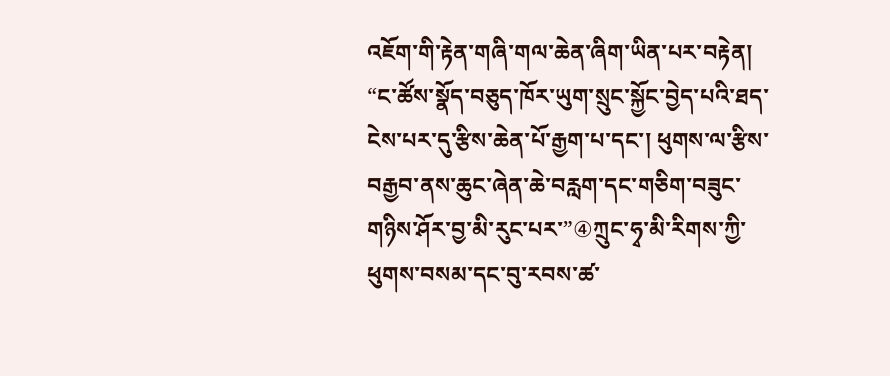འཇོག་གི་རྟེན་གཞི་གལ་ཆེན་ཞིག་ཡིན་པར་བརྟེན། “ང་ཚོས་སྣོད་བཅུད་ཁོར་ཡུག་སྲུང་སྐྱོང་བྱེད་པའི་ཐད་ངེས་པར་དུ་རྩིས་ཆེན་པོ་རྒྱག་པ་དང་། ཕུགས་ལ་རྩིས་བརྒྱབ་ནས་ཆུང་ཞེན་ཆེ་བརླག་དང་གཅིག་བཟུང་གཉིས་ཤོར་བྱ་མི་རུང་པར་”④ཀྲུང་ཧྭ་མི་རིགས་ཀྱི་ཕུགས་བསམ་དང་བུ་རབས་ཚ་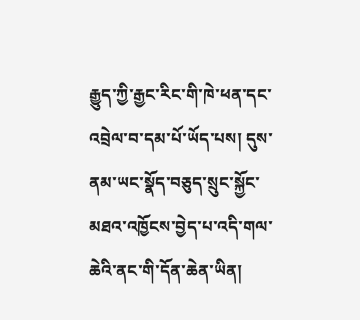རྒྱུད་ཀྱི་རྒྱང་རིང་གི་ཁེ་ཕན་དང་འབྲེལ་བ་དམ་པོ་ཡོད་པས། དུས་ནམ་ཡང་སྣོད་བཅུད་སྲུང་སྐྱོང་མཐའ་འཁྱོངས་བྱེད་པ་འདི་གལ་ཆེའི་ནང་གི་དོན་ཆེན་ཡིན།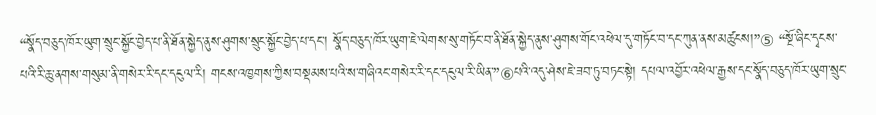“སྣོད་བཅུད་ཁོར་ཡུག་སྲུང་སྐྱོང་བྱེད་པ་ནི་ཐོན་སྐྱེད་ནུས་ཤུགས་སྲུང་སྐྱོང་བྱེད་པ་དང་། སྣོད་བཅུད་ཁོར་ཡུག་ཇེ་ལེགས་སུ་གཏོང་བ་ནི་ཐོན་སྐྱེད་ནུས་ཤུགས་གོང་འཕེལ་དུ་གཏོང་བ་དང་ཀུན་ནས་མཚུངས།”⑤ “སྔོ་ཞིང་དྭངས་པའི་རི་ཆུ་ནགས་གསུམ་ནི་གསེར་རི་དང་དངུལ་རི། གངས་འཁྱགས་ཀྱིས་བསྡམས་པའི་ས་གཞིའང་གསེར་རི་དང་དངུལ་རི་ཡིན་”⑥པའི་འདུ་ཤེས་ཇེ་ཟབ་ཏུ་བཏང་སྟེ། དཔལ་འབྱོར་འཕེལ་རྒྱས་དང་སྣོད་བཅུད་ཁོར་ཡུག་སྲུང་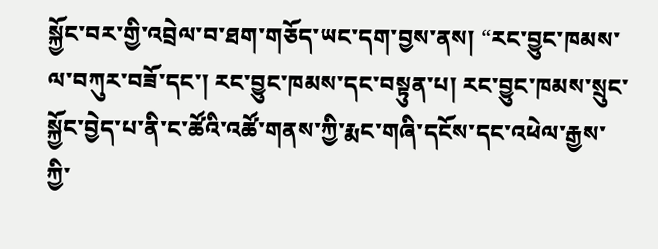སྐྱོང་བར་གྱི་འབྲེལ་བ་ཐག་གཅོད་ཡང་དག་བྱས་ནས། “རང་བྱུང་ཁམས་ལ་བཀུར་བཟོ་དང་། རང་བྱུང་ཁམས་དང་བསྟུན་པ། རང་བྱུང་ཁམས་སྲུང་སྐྱོང་བྱེད་པ་ནི་ང་ཚོའི་འཚོ་གནས་ཀྱི་རྨང་གཞི་དངོས་དང་འཕེལ་རྒྱས་ཀྱི་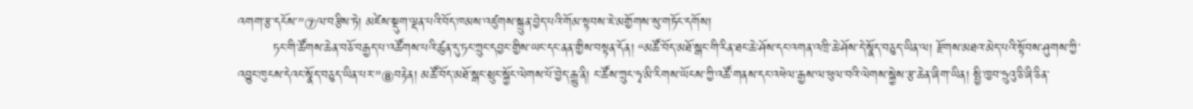འགག་རྩ་དངོས་”⑦ལ་བརྩིས་ཏེ། མཛེས་སྡུག་ལྡན་པའི་བོད་ཁམས་འཛུགས་སྐྲུན་བྱེད་པའི་གོམ་སྟབས་ཇེ་མགྱོགས་སུ་གཏོང་དགོས།
        ཏང་གི་ཚོགས་ཆེན་བཅོ་བརྒྱད་པ་འཚོགས་པའི་ཚུན་དུ་ཏང་ཀྲུང་དབྱང་གྱིས་ཡང་དང་ནན་གྱིས་བསྟན་དོན། “མཚོ་བོད་མཐོ་སྒང་གི་རིན་ཐང་ཆེ་ཤོས་དང་འགན་འཁྲི་ཆེ་ཤོས་དེ་སྣོད་བཅུད་ཡིན་ལ། རྫོགས་མཐའ་མེད་པའི་སྟོབས་ཤུགས་ཀྱི་འབྱུང་ཁུངས་དེའང་སྣོད་བཅུད་ཡིན་པར་”⑧བརྟེན། མཚོ་བོད་མཐོ་སྒང་སྲུང་སྐྱོང་ལེགས་པོ་བྱེད་རྒྱུ་ནི། ང་ཚོས་ཀྲུང་ཧྭ་མི་རིགས་ཡོངས་ཀྱི་འཚོ་གནས་དང་འཕེལ་རྒྱས་ལ་ཕུལ་བའི་ལེགས་སྐྱེས་རྩ་ཆེན་ཞིག་ཡིན། སྤྱི་ཁྱབ་ཧྲུའུ་ཅི་ཞི་ཅིན་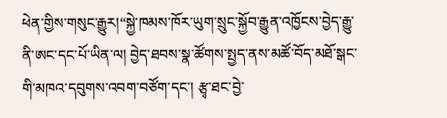ཕེན་གྱིས་གསུང་རྒྱུར།“སྐྱེ་ཁམས་ཁོར་ཡུག་སྲུང་སྐྱོབ་རྒྱུན་འཁྱོངས་བྱེད་རྒྱུ་ནི་ཨང་དང་པོ་ཡིན་ལ། བྱེད་ཐབས་སྣ་ཚོགས་སྤྱད་ནས་མཚོ་བོད་མཐོ་སྒང་གི་མཁའ་དབུགས་འབག་བཙོག་དང་། རྩྭ་ཐང་བྱེ་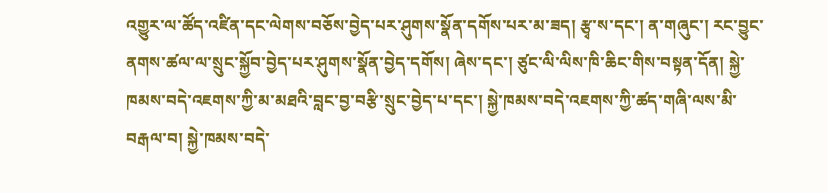འགྱུར་ལ་ཚོད་འཛིན་དང་ལེགས་བཅོས་བྱེད་པར་ཤུགས་སྣོན་དགོས་པར་མ་ཟད། རྩྭ་ས་དང་། ན་གཞུང་། རང་བྱུང་ནགས་ཚལ་ལ་སྲུང་སྐྱོབ་བྱེད་པར་ཤུགས་སྣོན་བྱེད་དགོས། ཞེས་དང་། ཙུང་ལི་ལིས་ཁི་ཆིང་གིས་བསྟན་དོན། སྐྱེ་ཁམས་བདེ་འཇགས་ཀྱི་མ་མཐའི་བླང་བྱ་བརྩི་སྲུང་བྱེད་པ་དང་། སྐྱེ་ཁམས་བདེ་འཇགས་ཀྱི་ཚད་གཞི་ལས་མི་བརྒལ་བ། སྐྱེ་ཁམས་བདེ་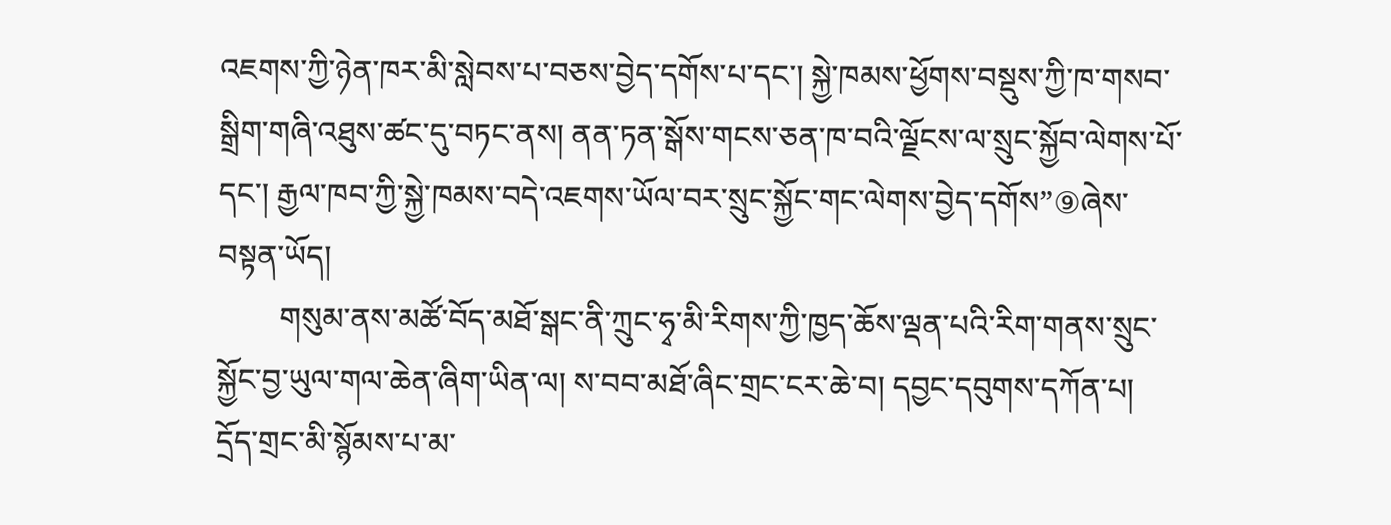འཇགས་ཀྱི་ཉེན་ཁར་མི་སླེབས་པ་བཅས་བྱེད་དགོས་པ་དང་། སྐྱེ་ཁམས་ཕྱོགས་བསྡུས་ཀྱི་ཁ་གསབ་སྒྲིག་གཞི་འཐུས་ཚང་དུ་བཏང་ནས། ནན་ཏན་སྒོས་གངས་ཅན་ཁ་བའི་ལྗོངས་ལ་སྲུང་སྐྱོབ་ལེགས་པོ་དང་། རྒྱལ་ཁབ་ཀྱི་སྐྱེ་ཁམས་བདེ་འཇགས་ཡོལ་བར་སྲུང་སྐྱོང་གང་ལེགས་བྱེད་དགོས”⑨ཞེས་བསྟན་ཡོད།
        གསུམ་ནས་མཚོ་བོད་མཐོ་སྒང་ནི་ཀྲུང་ཧྭ་མི་རིགས་ཀྱི་ཁྱད་ཆོས་ལྡན་པའི་རིག་གནས་སྲུང་སྐྱོང་བྱ་ཡུལ་གལ་ཆེན་ཞིག་ཡིན་ལ། ས་བབ་མཐོ་ཞིང་གྲང་ངར་ཆེ་བ། དབྱང་དབུགས་དཀོན་པ། དྲོད་གྲང་མི་སྙོམས་པ་མ་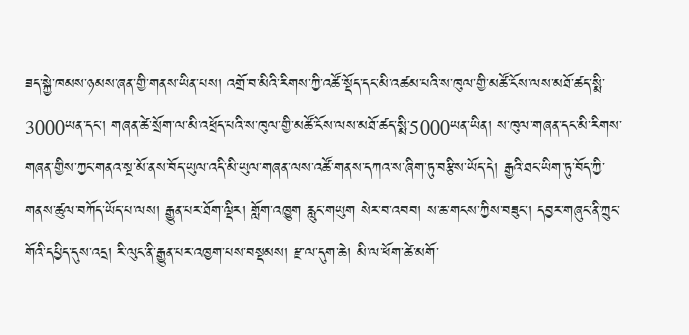ཟད་སྐྱེ་ཁམས་ཉམས་ཞན་གྱི་གནས་ཡིན་པས། འགྲོ་བ་མིའི་རིགས་ཀྱི་འཚོ་སྡོད་དང་མི་འཚམ་པའི་ས་ཁུལ་གྱི་མཚོ་ངོས་ལས་མཐོ་ཚད་སྨི་3000ཡན་དང་། གཞན་ཚེ་སྲོག་ལ་མི་འཕྲོད་པའི་ས་ཁུལ་གྱི་མཚོ་ངོས་ལས་མཐོ་ཚད་སྨི་5000ཡན་ཡིན། ས་ཁུལ་གཞན་དང་མི་རིགས་གཞན་གྱིས་ཀྱང་གནའ་སྔ་མོ་ནས་བོད་ཡུལ་འདི་མི་ཡུལ་གཞན་ལས་འཚོ་གནས་དཀའ་ས་ཞིག་ཏུ་བརྩིས་ཡོད་དེ། རྒྱའི་ཐང་ཡིག་ཏུ་བོད་ཀྱི་གནས་ཚུལ་བཀོད་ཡོད་པ་ལས། རྒྱུན་པར་ཐོག་ལྡིར། གློག་འཁྱུག རླུང་གཡུག སེར་བ་འབབ། ས་ཆ་གངས་ཀྱིས་བཟུང་། དབྱར་གཞུང་ནི་ཀྲུང་གོའི་དཔྱིད་དུས་འདྲ། རི་ལུང་ནི་རྒྱུན་པར་འཁྱག་པས་བསྡམས། རྫ་ལ་དུག་ཆེ། མི་ལ་ཕོག་ཚེ་མགོ་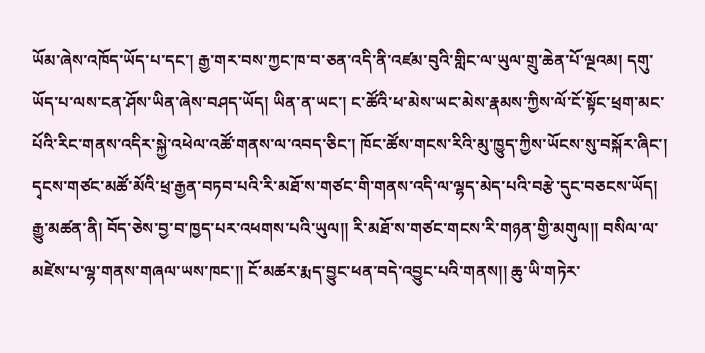ཡོམ་ཞེས་འཁོད་ཡོད་པ་དང་། རྒྱ་གར་བས་ཀྱང་ཁ་བ་ཅན་འདི་ནི་འཛམ་བུའི་གླིང་ལ་ཡུལ་གྲུ་ཆེན་པོ་ལྔའམ། དགུ་ཡོད་པ་ལས་ངན་ཤོས་ཡིན་ཞེས་བཤད་ཡོད། ཡིན་ན་ཡང་། ང་ཚོའི་ཕ་མེས་ཡང་མེས་རྣམས་ཀྱིས་ལོ་ངོ་སྟོང་ཕྲག་མང་པོའི་རིང་གནས་འདིར་སྐྱེ་འཕེལ་འཚོ་གནས་ལ་འབད་ཅིང་། ཁོང་ཚོས་གངས་རིའི་མུ་ཁྱུད་ཀྱིས་ཡོངས་སུ་བསྐོར་ཞིང་། དྭངས་གཙང་མཚོ་མོའི་ཕྲ་རྒྱན་བཏབ་པའི་རི་མཐོ་ས་གཙང་གི་གནས་འདི་ལ་ལྷད་མེད་པའི་བརྩེ་དུང་བཅངས་ཡོད། རྒྱུ་མཚན་ནི། བོད་ཅེས་བྱ་བ་ཁྱད་པར་འཕགས་པའི་ཡུལ།། རི་མཐོ་ས་གཙང་གངས་རི་གཉན་གྱི་མགུལ།། བསིལ་ལ་མཛེས་པ་ལྷ་གནས་གཞལ་ཡས་ཁང་།། ངོ་མཚར་རྨད་བྱུང་ཕན་བདེ་འབྱུང་པའི་གནས།། ཆུ་ཡི་གཏེར་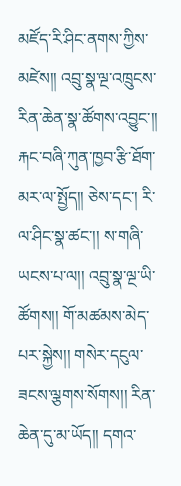མཛོད་རི་ཤིང་ནགས་ཀྱིས་མཛེས།། འབྲུ་སྣ་ལྔ་འཁྲུངས་རིན་ཆེན་སྣ་ཚོགས་འབྱུང་།། རྐང་བཞི་ཀུན་ཁྱབ་རྩི་ཐོག་མར་ལ་སྤྱོད།། ཅེས་དང་། རི་ལ་ཤིང་སྣ་ཚང་།། ས་གཞི་ཡངས་པ་ལ།། འབྲུ་སྣ་ལྔ་ཡི་ཚོགས།། གོ་མཚམས་མེད་པར་སྐྱེས།། གསེར་དངུལ་ཟངས་ལྕགས་སོགས།། རིན་ཆེན་དུ་མ་ཡོད།། དགའ་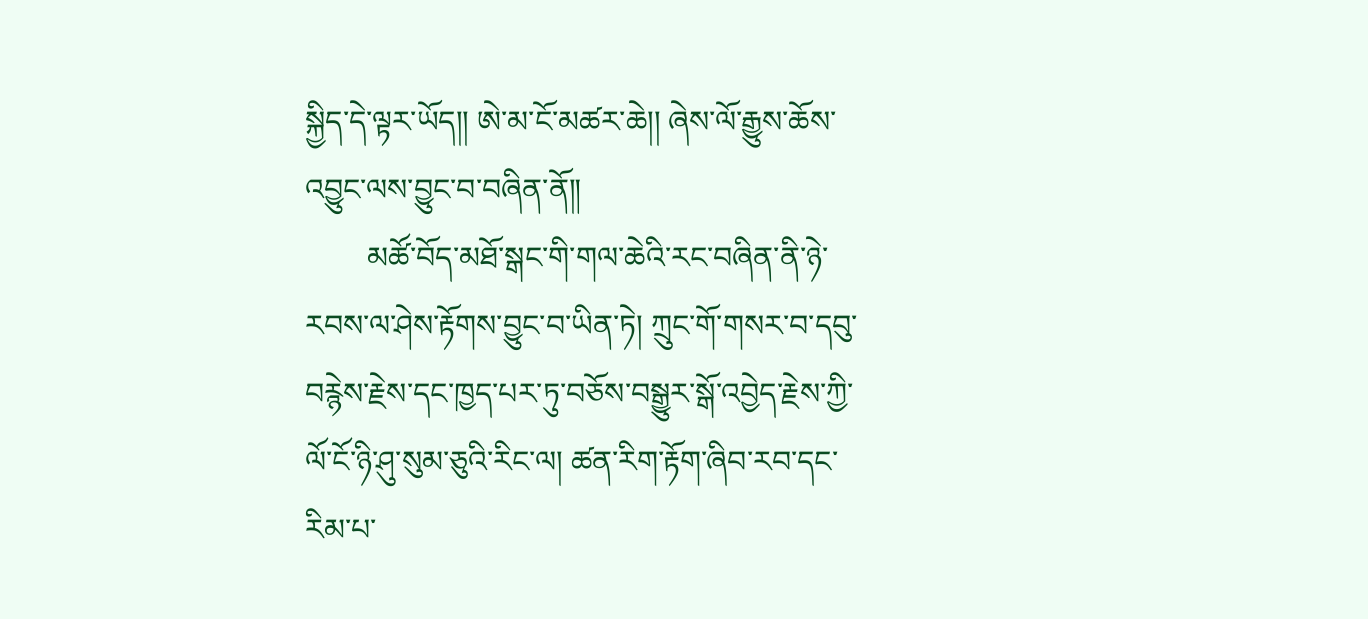སྐྱིད་དེ་ལྟར་ཡོད།། ཨེ་མ་ངོ་མཚར་ཆེ།། ཞེས་ལོ་རྒྱུས་ཆོས་འབྱུང་ལས་བྱུང་བ་བཞིན་ནོ༎
        མཚོ་བོད་མཐོ་སྒང་གི་གལ་ཆེའི་རང་བཞིན་ནི་ཉེ་རབས་ལ་ཤེས་རྟོགས་བྱུང་བ་ཡིན་ཏེ། ཀྲུང་གོ་གསར་བ་དབུ་བརྙེས་རྗེས་དང་ཁྱད་པར་ཏུ་བཅོས་བསྒྱུར་སྒོ་འབྱེད་རྗེས་ཀྱི་ལོ་ངོ་ཉི་ཤུ་སུམ་ཅུའི་རིང་ལ། ཚན་རིག་རྟོག་ཞིབ་རབ་དང་རིམ་པ་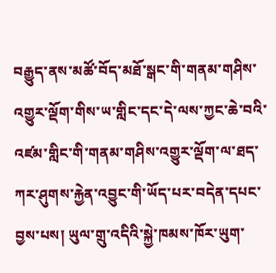བརྒྱུད་ནས་མཚོ་བོད་མཐོ་སྒང་གི་གནམ་གཤིས་འགྱུར་ལྡོག་གིས་ཡ་གླིང་དང་དེ་ལས་ཀྱང་ཆེ་བའི་འཛམ་གླིང་གི་གནམ་གཤིས་འགྱུར་ལྡོག་ལ་ཐད་ཀར་ཤུགས་རྐྱེན་འབྱུང་གི་ཡོད་པར་བདེན་དཔང་བྱས་པས། ཡུལ་གྲུ་འདིའི་སྐྱེ་ཁམས་ཁོར་ཡུག་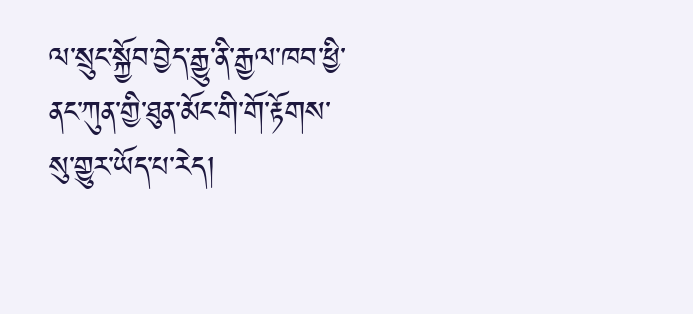ལ་སྲུང་སྐྱོབ་བྱེད་རྒྱུ་ནི་རྒྱལ་ཁབ་ཕྱི་ནང་ཀུན་གྱི་ཐུན་མོང་གི་གོ་རྟོགས་སུ་གྱུར་ཡོད་པ་རེད།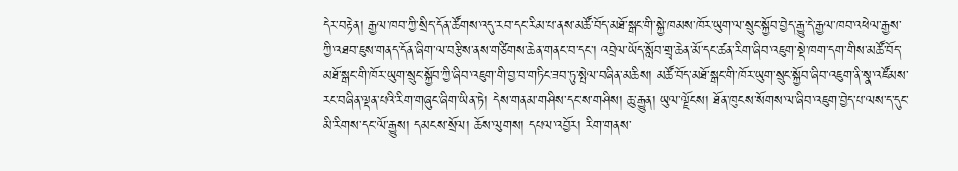དེར་བརྟེན། རྒྱལ་ཁབ་ཀྱི་སྲིད་དོན་ཚོགས་འདུ་རབ་དང་རིམ་པ་ནས་མཚོ་བོད་མཐོ་སྒང་གི་སྐྱེ་ཁམས་ཁོར་ཡུག་ལ་སྲུང་སྐྱོབ་བྱེད་རྒྱུ་དེ་རྒྱལ་ཁབ་འཕེལ་རྒྱས་ཀྱི་འཐབ་ཇུས་གནད་དོན་ཞིག་ལ་བརྩིས་ནས་གཙིགས་ཆེན་གནང་བ་དང་། འབྲེལ་ཡོད་སློབ་གྲྭ་ཆེན་མོ་དང་ཚན་རིག་ཞིབ་འཇུག་སྡེ་ཁག་དག་གིས་མཚོ་བོད་མཐོ་སྒང་གི་ཁོར་ཡུག་སྲུང་སྐྱོབ་ཀྱི་ཞིབ་འཇུག་གི་བྱ་བ་གཏིང་ཟབ་ཏུ་སྤེལ་བཞིན་མཆིས། མཚོ་བོད་མཐོ་སྒང་གི་ཁོར་ཡུག་སྲུང་སྐྱོབ་ཞིབ་འཇུག་ནི་སྣ་འཛོམས་རང་བཞིན་ལྡན་པའི་རིག་གཞུང་ཞིག་ཡིན་ཏེ། དེས་གནམ་གཤིས་དང་ས་གཤིས། ཆུ་རྒྱུན། ཡུལ་ལྗོངས། ཐོན་ཁུངས་སོགས་ལ་ཞིབ་འཇུག་བྱེད་པ་ལས་ད་དུང་མི་རིགས་དང་ལོ་རྒྱུས། དམངས་སྲོལ། ཆོས་ལུགས། དཔལ་འབྱོར། རིག་གནས་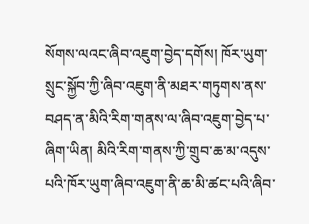སོགས་ལའང་ཞིབ་འཇུག་བྱེད་དགོས། ཁོར་ཡུག་སྲུང་སྐྱོབ་ཀྱི་ཞིབ་འཇུག་ནི་མཐར་གཏུགས་ནས་བཤད་ན་མིའི་རིག་གནས་ལ་ཞིབ་འཇུག་བྱེད་པ་ཞིག་ཡིན། མིའི་རིག་གནས་ཀྱི་གྲུབ་ཆ་མ་འདུས་པའི་ཁོར་ཡུག་ཞིབ་འཇུག་ནི་ཆ་མི་ཚང་པའི་ཞིབ་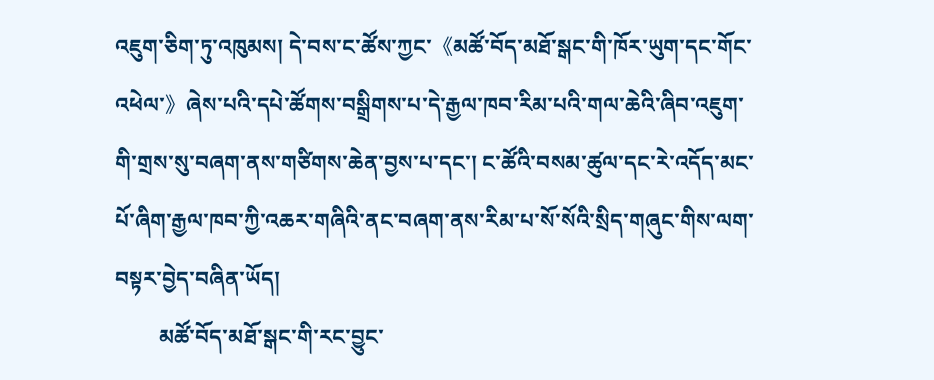འཇུག་ཅིག་ཏུ་འཁུམས། དེ་བས་ང་ཚོས་ཀྱང་《མཚོ་བོད་མཐོ་སྒང་གི་ཁོར་ཡུག་དང་གོང་འཕེལ་》ཞེས་པའི་དཔེ་ཚོགས་བསྒྲིགས་པ་དེ་རྒྱལ་ཁབ་རིམ་པའི་གལ་ཆེའི་ཞིབ་འཇུག་གི་གྲས་སུ་བཞག་ནས་གཙིགས་ཆེན་བྱས་པ་དང་། ང་ཚོའི་བསམ་ཚུལ་དང་རེ་འདོད་མང་པོ་ཞིག་རྒྱལ་ཁབ་ཀྱི་འཆར་གཞིའི་ནང་བཞག་ནས་རིམ་པ་སོ་སོའི་སྲིད་གཞུང་གིས་ལག་བསྟར་བྱེད་བཞིན་ཡོད།
        མཚོ་བོད་མཐོ་སྒང་གི་རང་བྱུང་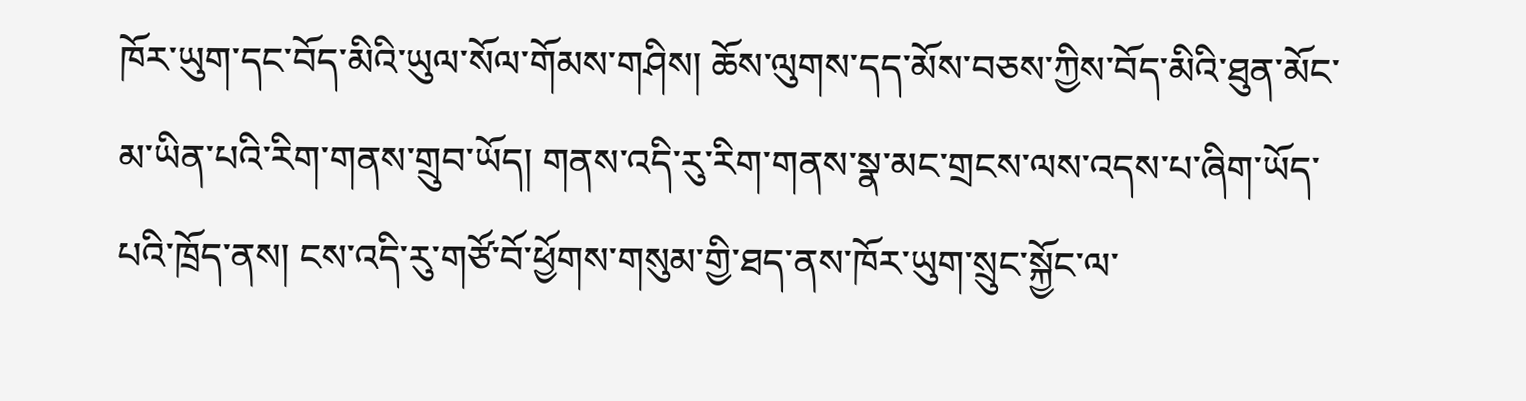ཁོར་ཡུག་དང་བོད་མིའི་ཡུལ་སོལ་གོམས་གཤིས། ཆོས་ལུགས་དད་མོས་བཅས་ཀྱིས་བོད་མིའི་ཐུན་མོང་མ་ཡིན་པའི་རིག་གནས་གྲུབ་ཡོད། གནས་འདི་རུ་རིག་གནས་སྣ་མང་གྲངས་ལས་འདས་པ་ཞིག་ཡོད་པའི་ཁྲོད་ནས། ངས་འདི་རུ་གཙོ་བོ་ཕྱོགས་གསུམ་གྱི་ཐད་ནས་ཁོར་ཡུག་སྲུང་སྐྱོང་ལ་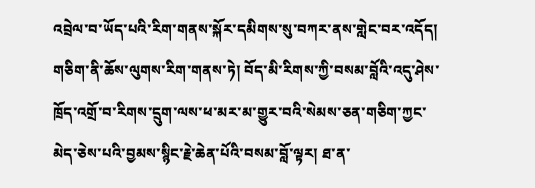འབྲེལ་བ་ཡོད་པའི་རིག་གནས་སྐོར་དམིགས་སུ་བཀར་ནས་གླེང་བར་འདོད། གཅིག་ནི་ཆོས་ལུགས་རིག་གནས་ཏེ། བོད་མི་རིགས་ཀྱི་བསམ་བློའི་འདུ་ཤེས་ཁྲོད་འགྲོ་བ་རིགས་དྲུག་ལས་ཕ་མར་མ་གྱུར་བའི་སེམས་ཅན་གཅིག་ཀྱང་མེད་ཅེས་པའི་བྱམས་སྙིང་རྗེ་ཆེན་པོའི་བསམ་བློ་ལྟར། ཐ་ན་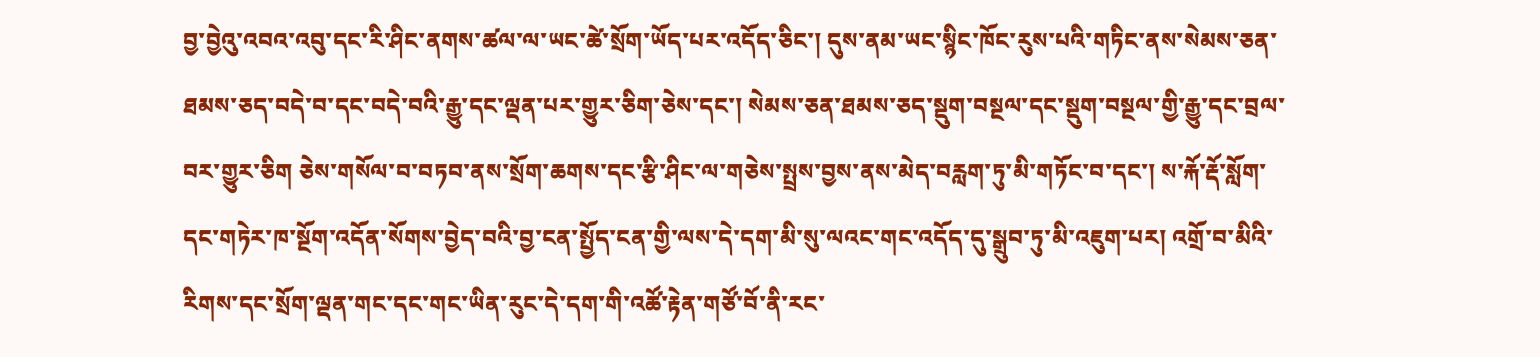བྱ་བྱེའུ་འབའ་འབུ་དང་རི་ཤིང་ནགས་ཚལ་ལ་ཡང་ཚེ་སྲོག་ཡོད་པར་འདོད་ཅིང་། དུས་ནམ་ཡང་སྙིང་ཁོང་རུས་པའི་གཏིང་ནས་སེམས་ཅན་ཐམས་ཅད་བདེ་བ་དང་བདེ་བའི་རྒྱུ་དང་ལྡན་པར་གྱུར་ཅིག་ཅེས་དང་། སེམས་ཅན་ཐམས་ཅད་སྡུག་བསྔལ་དང་སྡུག་བསྔལ་གྱི་རྒྱུ་དང་བྲལ་བར་གྱུར་ཅིག ཅེས་གསོལ་བ་བཏབ་ནས་སྲོག་ཆགས་དང་རྩི་ཤིང་ལ་གཅེས་སྤྲས་བྱས་ནས་མེད་བརླག་ཏུ་མི་གཏོང་བ་དང་། ས་རྐོ་རྡོ་སློག་དང་གཏེར་ཁ་སྔོག་འདོན་སོགས་བྱེད་བའི་བྱ་ངན་སྤྱོད་ངན་གྱི་ལས་དེ་དག་མི་སུ་ལའང་གང་འདོད་དུ་སྒྲུབ་ཏུ་མི་འཇུག་པར། འགྲོ་བ་མིའི་རིགས་དང་སྲོག་ལྡན་གང་དང་གང་ཡིན་རུང་དེ་དག་གི་འཚོ་རྟེན་གཙོ་བོ་ནི་རང་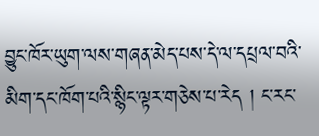བྱུང་ཁོར་ཡུག་ལས་གཞན་མེད་པས་དེ་ལ་དཔྲལ་བའི་མིག་དང་ཁོག་པའི་སྙིང་ལྟར་གཅེས་པ་རེད ། ང་རང་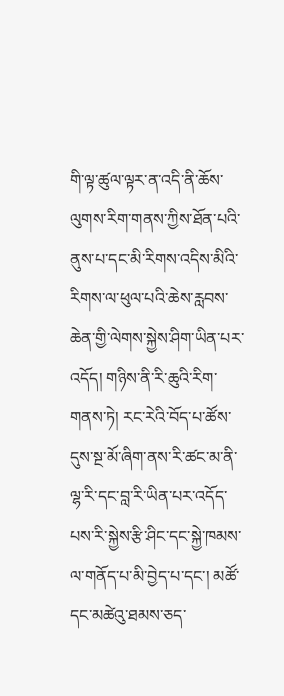གི་ལྟ་ཚུལ་ལྟར་ན་འདི་ནི་ཆོས་ལུགས་རིག་གནས་ཀྱིས་ཐོན་པའི་ནུས་པ་དང་མི་རིགས་འདིས་མིའི་རིགས་ལ་ཕུལ་པའི་ཆེས་རླབས་ཆེན་གྱི་ལེགས་སྐྱེས་ཤིག་ཡིན་པར་འདོད། གཉིས་ནི་རི་ཆུའི་རིག་གནས་ཏེ། རང་རེའི་བོད་པ་ཚོས་དུས་སྔ་མོ་ཞིག་ནས་རི་ཚང་མ་ནི་ལྷ་རི་དང་བླ་རི་ཡིན་པར་འདོད་པས་རི་སྐྱེས་རྩི་ཤིང་དང་སྐྱེ་ཁམས་ལ་གནོད་པ་མི་བྱེད་པ་དང་། མཚོ་དང་མཚེའུ་ཐམས་ཅད་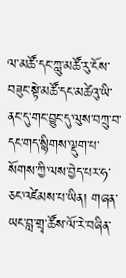ལ་མཚོ་དང་ཀླུ་མཚོ་རུ་ངོས་བཟུང་སྟེ་མཚོ་དང་མཚེའུ་ཡི་ནང་དུ་གང་བྱུང་དུ་ལུས་བཀྲུ་བ་དང་གད་སྙིགས་ལྡུག་པ་སོགས་ཀྱི་ལས་བྱེད་པར་ཧ་ཅང་འཛེམས་པ་ཡིན། གཞན་ཡང་བླ་གྲྭ་ཚོས་ལོ་རེ་བཞིན་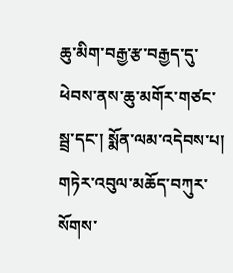ཆུ་མིག་བརྒྱ་རྩ་བརྒྱད་དུ་ཕེབས་ནས་ཆུ་མགོར་གཙང་སྦྲ་དང་། སྨོན་ལམ་འདེབས་པ། གཏེར་འབུལ་མཆོད་བཀུར་སོགས་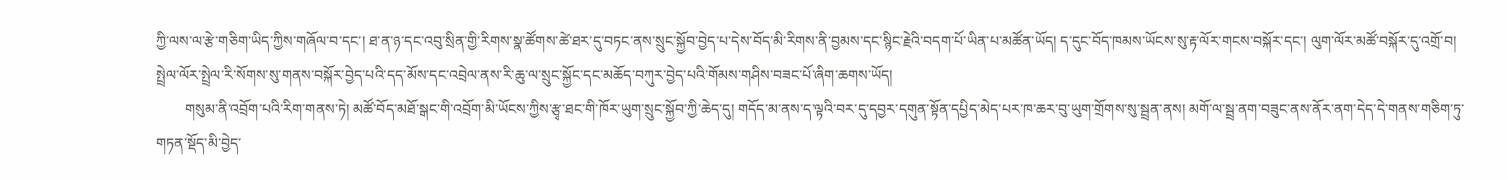ཀྱི་ལས་ལ་རྩེ་གཅིག་ཡིད་ཀྱིས་གཞོལ་བ་དང་། ཐ་ན་ཉ་དང་འབུ་སྲིན་གྱི་རིགས་སྣ་ཚོགས་ཚེ་ཐར་དུ་བཏང་ནས་སྲུང་སྐྱོབ་བྱེད་པ་དེས་བོད་མི་རིགས་ནི་བྱམས་དང་སྙིང་རྗེའི་བདག་པོ་ཡིན་པ་མཚོན་ཡོད། ད་དུང་བོད་ཁམས་ཡོངས་སུ་རྟ་ལོར་གངས་བསྐོར་དང་། ལུག་ལོར་མཚོ་བསྐོར་དུ་འགྲོ་བ། སྤྲེལ་ལོར་སྤྲེལ་རི་སོགས་སུ་གནས་བསྐོར་བྱེད་པའི་དད་མོས་དང་འབྲེལ་ནས་རི་ཆུ་ལ་སྲུང་སྐྱོང་དང་མཆོད་བཀུར་བྱེད་པའི་གོམས་གཤིས་བཟང་པོ་ཞིག་ཆགས་ཡོད།
        གསུམ་ནི་འབྲོག་པའི་རིག་གནས་ཏེ། མཚོ་བོད་མཐོ་སྒང་གི་འབྲོག་མི་ཡོངས་ཀྱིས་རྩྭ་ཐང་གི་ཁོར་ཡུག་སྲུང་སྐྱོབ་ཀྱི་ཆེད་དུ། གདོད་མ་ནས་ད་ལྟའི་བར་དུ་དབྱར་དགུན་སྟོན་དཔྱིད་མེད་པར་ཁ་ཆར་བུ་ཡུག་གྲོགས་སུ་སྦྲན་ནས། མགོ་ལ་སྦྲ་ནག་བཟུང་ནས་ནོར་ནག་དེད་དེ་གནས་གཅིག་ཏུ་གཏན་སྡོད་མི་བྱེད་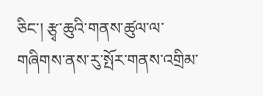ཅིང་། རྩྭ་ཆུའི་གནས་ཚུལ་ལ་གཞིགས་ནས་རུ་སྤོར་གནས་འགྲིམ་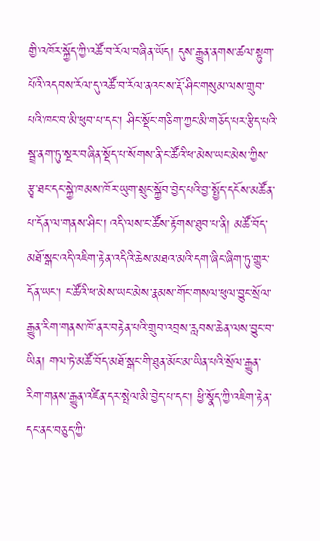གྱི་འཁོར་སྐྱོད་ཀྱི་འཚོ་བ་རོལ་བཞིན་ཡོད། དུས་རྒྱུན་ནགས་ཚལ་སྟུག་པོའི་འདབས་རོལ་དུ་འཚོ་བ་རོལ་ནའང་ས་རྡོ་ཤིང་གསུམ་ལས་གྲུབ་པའི་ཁང་བ་མི་ཕུབ་པ་དང་། ཤིང་སྡོང་གཅིག་ཀྱང་མི་གཅོད་པར་རྩིད་པའི་སྦྲ་ནག་ཏུ་སྔར་བཞིན་སྡོད་པ་སོགས་ནི་ང་ཚོའི་ཕ་མེས་ཡང་མེས་ཀྱིས་རྩྭ་ཐང་དང་སྐྱེ་ཁམས་ཁོར་ཡུག་སྲུང་སྐྱོབ་བྱེད་པའི་བྱ་སྤྱོད་དངོས་མཚོན་པ་དོན་ལ་གནས་ཤིང་། འདི་ལས་ང་ཚོས་རྟོགས་ཐུབ་པ་ནི། མཚོ་བོད་མཐོ་སྒང་འདི་འཇིག་རྟེན་འདིའི་ཆེས་མཐའ་མའི་དག་ཞིང་ཞིག་ཏུ་གྱུར་དོན་ཡང་། ང་ཚོའི་ཕ་མེས་ཡང་མེས་རྣམས་གོང་གསལ་ཕུལ་བྱུང་སྲོལ་རྒྱུན་རིག་གནས་ཁོ་ནར་བརྟེན་པའི་གྲུབ་འབྲས་རླབས་ཆེན་ལས་བྱུང་བ་ཡིན། གལ་ཏེ་མཚོ་བོད་མཐོ་སྒང་གི་ཐུན་མོང་མ་ཡིན་པའི་སྲོལ་རྒྱུན་རིག་གནས་རྒྱུན་འཛིན་དར་སྤེལ་མི་བྱེད་པ་དང་། ཕྱི་སྣོད་ཀྱི་འཇིག་རྟེན་དང་ནང་བཅུད་ཀྱི་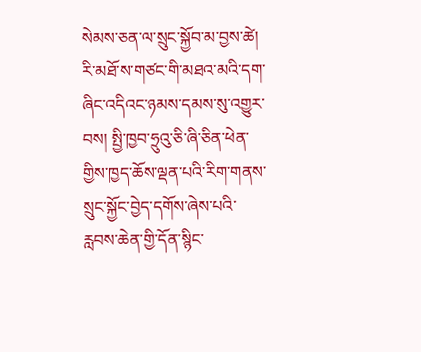སེམས་ཅན་ལ་སྲུང་སྐྱོབ་མ་བྱས་ཚེ། རི་མཐོ་ས་གཙང་གི་མཐའ་མའི་དག་ཞིང་འདིའང་ཉམས་དམས་སུ་འགྱུར་བས། སྤྱི་ཁྱབ་ཧྲུའུ་ཅི་ཞི་ཅིན་ཕེན་གྱིས་ཁྱད་ཆོས་ལྡན་པའི་རིག་གནས་སྲུང་སྐྱོང་བྱེད་དགོས་ཞེས་པའི་རླབས་ཆེན་གྱི་དོན་སྙིང་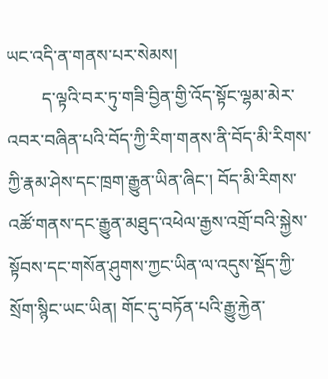ཡང་འདི་ན་གནས་པར་སེམས།
        ད་ལྟའི་བར་ཏུ་གཟི་བྱིན་གྱི་འོད་སྟོང་ལྷམ་མེར་འབར་བཞིན་པའི་བོད་ཀྱི་རིག་གནས་ནི་བོད་མི་རིགས་ཀྱི་རྣམ་ཤེས་དང་ཁྲག་རྒྱུན་ཡིན་ཞིང་། བོད་མི་རིགས་འཚོ་གནས་དང་རྒྱུན་མཐུད་འཕེལ་རྒྱས་འགྲོ་བའི་སྐྱེས་སྟོབས་དང་གསོན་ཤུགས་ཀྱང་ཡིན་ལ་འདུས་སྡོད་ཀྱི་སྲོག་སྙིང་ཡང་ཡིན། གོང་དུ་བཏོན་པའི་རྒྱུ་རྐྱེན་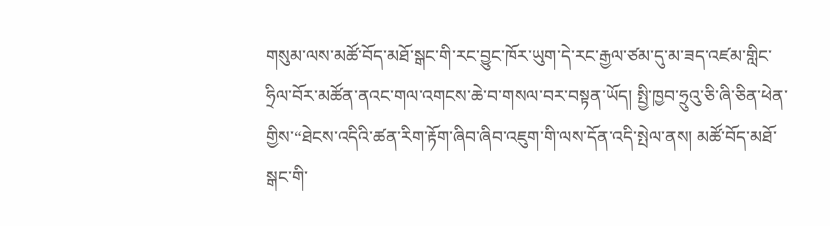གསུམ་ལས་མཚོ་བོད་མཐོ་སྒང་གི་རང་བྱུང་ཁོར་ཡུག་དེ་རང་རྒྱལ་ཙམ་དུ་མ་ཟད་འཛམ་གླིང་ཧྲིལ་བོར་མཚོན་ནའང་གལ་འགངས་ཆེ་བ་གསལ་བར་བསྟན་ཡོད། སྤྱི་ཁྱབ་ཧྲུའུ་ཅི་ཞི་ཅིན་ཕེན་གྱིས་“ཐེངས་འདིའི་ཚན་རིག་རྟོག་ཞིབ་ཞིབ་འཇུག་གི་ལས་དོན་འདི་སྤེལ་ནས། མཚོ་བོད་མཐོ་སྒང་གི་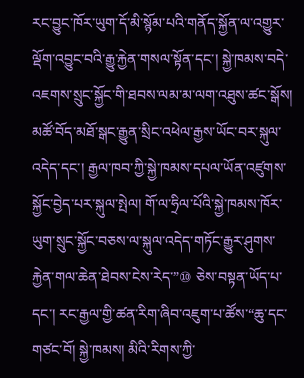རང་བྱུང་ཁོར་ཡུག་དོ་མི་སྙོམ་པའི་གནོད་སྐྱོན་ལ་འགྱུར་ལྡོག་འབྱུང་བའི་རྒྱུ་རྐྱེན་གསལ་སྟོན་དང་། སྐྱེ་ཁམས་བདེ་འཇགས་སྲུང་སྐྱོང་གི་ཐབས་ལམ་མ་ལག་འཐུས་ཚང་སྒོས། མཚོ་བོད་མཐོ་སྒང་རྒྱུན་སྲིང་འཕེལ་རྒྱས་ཡོང་བར་སྐུལ་འདེད་དང་། རྒྱལ་ཁབ་ཀྱི་སྐྱེ་ཁམས་དཔལ་ཡོན་འཛུགས་སྐྱོང་བྱེད་པར་སྐུལ་སྤེལ། གོ་ལ་ཧྲིལ་པོའི་སྐྱེ་ཁམས་ཁོར་ཡུག་སྲུང་སྐྱོང་བཅས་ལ་སྐུལ་འདེད་གཏོང་རྒྱུར་ཤུགས་རྐྱེན་གལ་ཆེན་ཐེབས་ངེས་རེད་”⑩ ཅེས་བསྟན་ཡོད་པ་དང་། རང་རྒྱལ་གྱི་ཚན་རིག་ཞིབ་འཇུག་པ་ཚོས་“ཆུ་དང་གཙང་བོ། སྐྱེ་ཁམས། མིའི་རིགས་ཀྱི་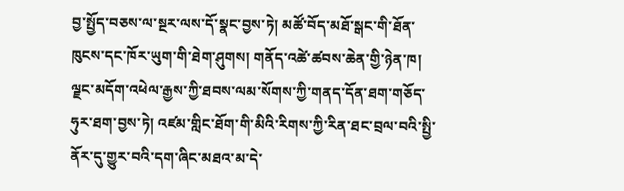བྱ་སྤྱོད་བཅས་ལ་སྔར་ལས་དོ་སྣང་བྱས་ཏེ། མཚོ་བོད་མཐོ་སྒང་གི་ཐོན་ཁུངས་དང་ཁོར་ཡུག་གི་ཐེག་ཤུགས། གནོད་འཚེ་ཚབས་ཆེན་གྱི་ཉེན་ཁ། ལྗང་མདོག་འཕེལ་རྒྱས་ཀྱི་ཐབས་ལམ་སོགས་ཀྱི་གནད་དོན་ཐག་གཅོད་ཧུར་ཐག་བྱས་ཏེ། འཛམ་གླིང་ཐོག་གི་མིའི་རིགས་ཀྱི་རིན་ཐང་བྲལ་བའི་སྤྱི་ནོར་དུ་གྱུར་བའི་དག་ཞིང་མཐའ་མ་དེ་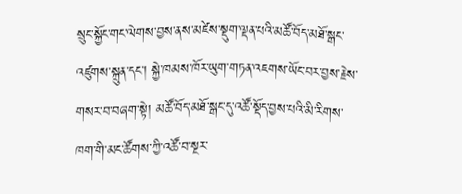སྲུང་སྐྱོང་གང་ལེགས་བྱས་ནས་མཛེས་སྡུག་ལྡན་པའི་མཚོ་བོད་མཐོ་སྒང་འཛུགས་སྐྲུན་དང་། སྐྱེ་ཁམས་ཁོར་ཡུག་གཏན་འཇགས་ཡོང་བར་བྱས་རྗེས་གསར་བ་བཞག་སྟེ། མཚོ་བོད་མཐོ་སྒང་དུ་འཚོ་སྡོད་བྱས་པའི་མི་རིགས་ཁག་གི་མང་ཚོགས་ཀྱི་འཚོ་བ་སྔར་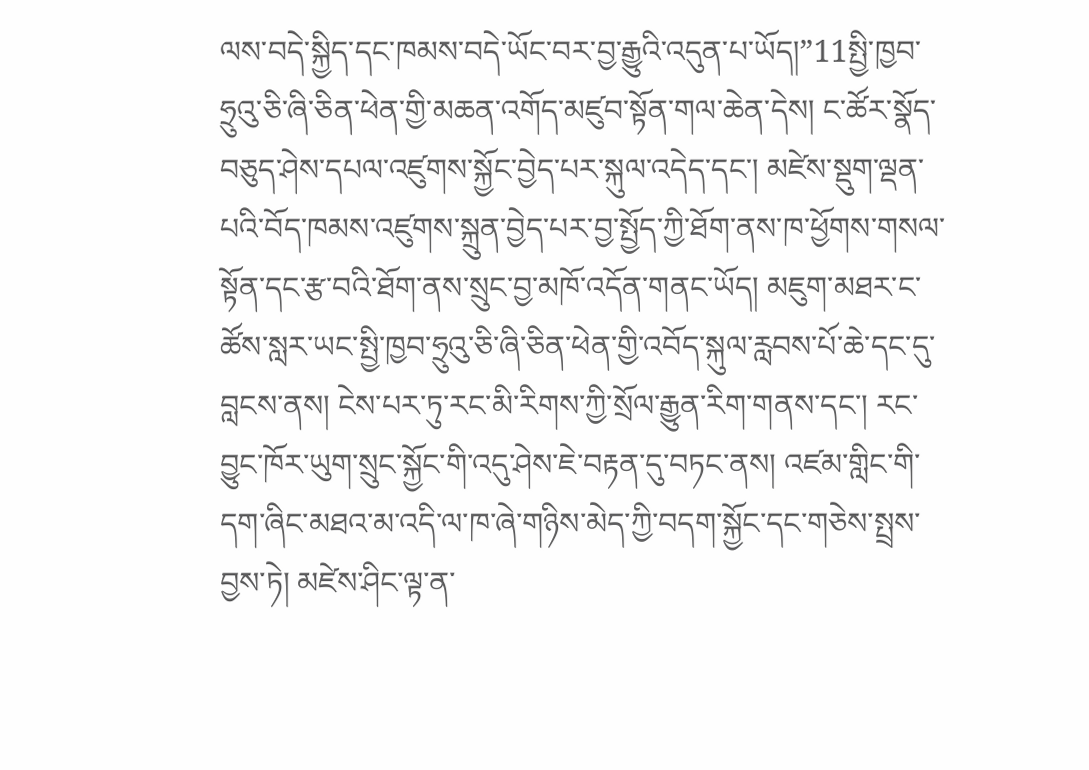ལས་བདེ་སྐྱིད་དང་ཁམས་བདེ་ཡོང་བར་བྱ་རྒྱུའི་འདུན་པ་ཡོད།”11སྤྱི་ཁྱབ་ཧྲུའུ་ཅི་ཞི་ཅིན་ཕེན་གྱི་མཆན་འགོད་མཛུབ་སྟོན་གལ་ཆེན་དེས། ང་ཚོར་སྣོད་བཅུད་ཤེས་དཔལ་འཛུགས་སྐྱོང་བྱེད་པར་སྐུལ་འདེད་དང་། མཛེས་སྡུག་ལྡན་པའི་བོད་ཁམས་འཛུགས་སྐྲུན་བྱེད་པར་བྱ་སྤྱོད་ཀྱི་ཐོག་ནས་ཁ་ཕྱོགས་གསལ་སྟོན་དང་རྩ་བའི་ཐོག་ནས་སྲུང་བྱ་མཁོ་འདོན་གནང་ཡོད། མཇུག་མཐར་ང་ཚོས་སླར་ཡང་སྤྱི་ཁྱབ་ཧྲུའུ་ཅི་ཞི་ཅིན་ཕེན་གྱི་འབོད་སྐུལ་རླབས་པོ་ཆེ་དང་དུ་བླངས་ནས། ངེས་པར་ཏུ་རང་མི་རིགས་ཀྱི་སྲོལ་རྒྱུན་རིག་གནས་དང་། རང་བྱུང་ཁོར་ཡུག་སྲུང་སྐྱོང་གི་འདུ་ཤེས་ཇེ་བརྟན་དུ་བཏང་ནས། འཛམ་གླིང་གི་དག་ཞིང་མཐའ་མ་འདི་ལ་ཁ་ཞེ་གཉིས་མེད་ཀྱི་བདག་སྐྱོང་དང་གཅེས་སྤྲས་བྱས་ཏེ། མཛེས་ཤིང་ལྟ་ན་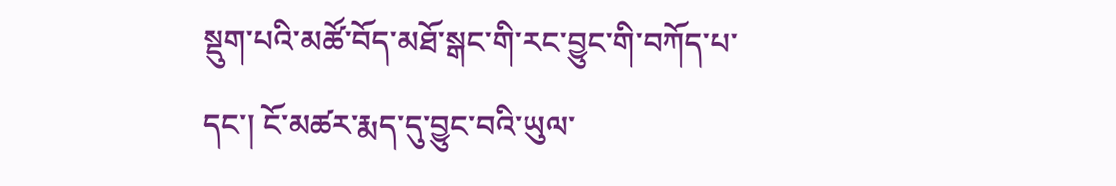སྡུག་པའི་མཚོ་བོད་མཐོ་སྒང་གི་རང་བྱུང་གི་བཀོད་པ་དང་། ངོ་མཚར་རྨད་དུ་བྱུང་བའི་ཡུལ་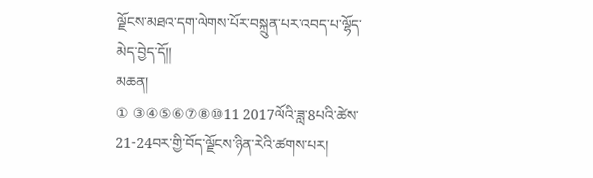ལྗོངས་མཐའ་དག་ལེགས་པོར་བསྐྲུན་པར་འབད་པ་ལྷོད་མེད་བྱེད་དོ།།
མཆན།
① ③④⑤⑥⑦⑧⑩11 2017ལོའི་ཟླ་8པའི་ཚེས་21-24བར་གྱི་བོད་ལྗོངས་ཉིན་རེའི་ཚགས་པར།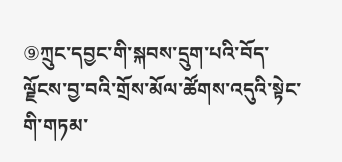⑨ཀྲུང་དབྱང་གི་སྐབས་དྲུག་པའི་བོད་ལྗོངས་བྱ་བའི་གྲོས་མོལ་ཚོགས་འདུའི་སྟེང་གི་གཏམ་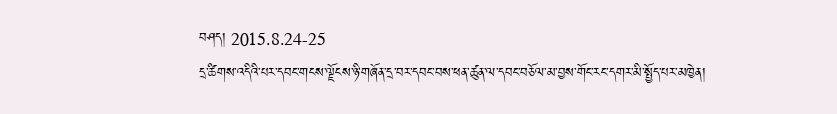བཤད། 2015.8.24-25
དྲ་ཚིགས་འདིའི་པར་དབང་གངས་ལྗོངས་ཉི་གཞོན་དྲ་བར་དབང་བས་ཕན་ཚུན་ལ་དབང་བཅོལ་མ་བྱས་གོང་རང་དགར་མི་སྤྱོད་པར་མཁྱེན།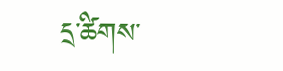དྲ་ཚིགས་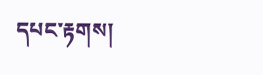དཔང་རྟགས།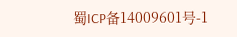蜀ICP备14009601号-1